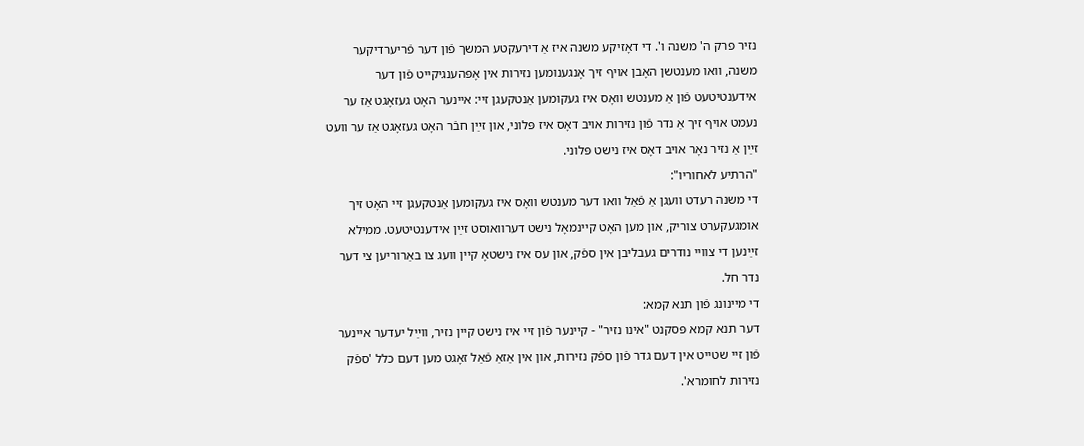נזיר פרק ה' משנה ו'. די דאָזיקע משנה איז אַ דירעקטע המשך פֿון דער פֿריערדיקער משנה, וואו מענטשן האָבן אויף זיך אָנגענומען נזירות אין אָפּהענגיקייט פֿון דער אידענטיטעט פֿון אַ מענטש וואָס איז געקומען אַנטקעגן זיי: איינער האָט געזאָגט אַז ער נעמט אויף זיך אַ נדר פֿון נזירות אויב דאָס איז פּלוני, און זײַן חבֿר האָט געזאָגט אַז ער וועט זײַן אַ נזיר נאָר אויב דאָס איז נישט פּלוני.
"הרתיע לאחוריו":
די משנה רעדט וועגן אַ פֿאַל וואו דער מענטש וואָס איז געקומען אַנטקעגן זיי האָט זיך אומגעקערט צוריק, און מען האָט קיינמאָל נישט דערוואוסט זײַן אידענטיטעט. ממילא זײַנען די צוויי נודרים געבליבן אין ספֿק, און עס איז נישטאָ קיין וועג צו באַרוריען צי דער נדר חל.
די מיינונג פֿון תנא קמא:
דער תנא קמא פּסקנט "אינו נזיר" - קיינער פֿון זיי איז נישט קיין נזיר, ווײַל יעדער איינער פֿון זיי שטייט אין דעם גדר פֿון ספֿק נזירות, און אין אַזאַ פֿאַל זאָגט מען דעם כלל 'ספֿק נזירות לחומרא'.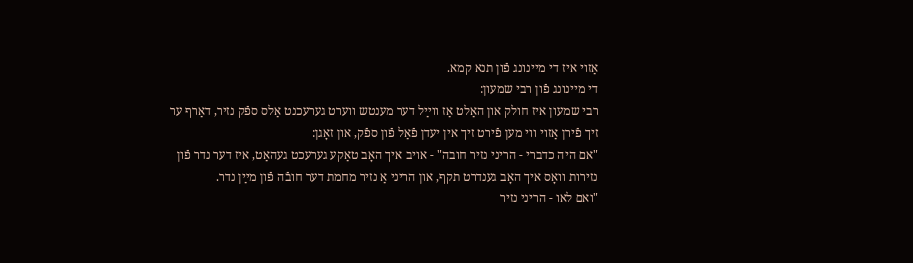אַזוי איז די מיינונג פֿון תנא קמא.
די מיינונג פֿון רבי שמעון:
רבי שמעון איז חולק און האַלט אַז ווײַל דער מענטש ווערט גערעכנט אַלס ספֿק נזיר, דאַרף ער זיך פֿירן אַזוי ווי מען פֿירט זיך אין יעדן פֿאַל פֿון ספֿק, און זאָגן:
"אם היה כדברי - הריני נזיר חובה" - אויב איך האָב טאַקע גערעכט געהאַט, איז דער נדר פֿון נזירות וואָס איך האָב גענדרט תקף, און הריני אַ נזיר מחמת דער חובֿה פֿון מײַן נדר.
"ואם לאו - הריני נזיר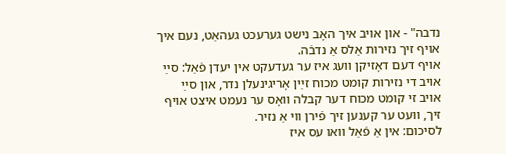נדבה" - און אויב איך האָב נישט גערעכט געהאַט, נעם איך אויף זיך נזירות אַלס אַ נדבֿה.
אויף דעם דאָזיקן וועג איז ער געדעקט אין יעדן פֿאַל: סײַ אויב די נזירות קומט מכוח זײַן אָריגינעלן נדר, און סײַ אויב זי קומט מכוח דער קבלה וואָס ער נעמט איצט אויף זיך, וועט ער קענען זיך פֿירן ווי אַ נזיר.
לסיכום: אין אַ פֿאַל וואו עס איז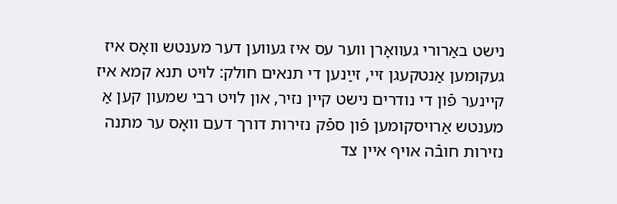נישט באַרורי געוואָרן ווער עס איז געווען דער מענטש וואָס איז געקומען אַנטקעגן זיי, זײַנען די תנאים חולק: לויט תנא קמא איז קיינער פֿון די נודרים נישט קיין נזיר, און לויט רבי שמעון קען אַ מענטש אַרויסקומען פֿון ספֿק נזירות דורך דעם וואָס ער מתנה נזירות חובֿה אויף איין צד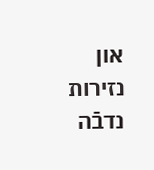און נזירות נדבֿה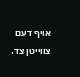אויף דעם צווייטן צד.